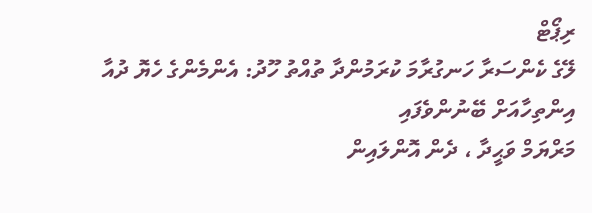ރިޕޯޓް
ލޭގެ ކެންސަރާ ހަނގުރާމަ ކުރަމުންދާ ތުއްތު ހޫދު: އެންމެންގެ ހެޔޮ ދުއާ އިންތިހާއަށް ބޭނުންވެފައި
މަރްޔަމް ވަޙީދާ ، ދެން އޮންލައިން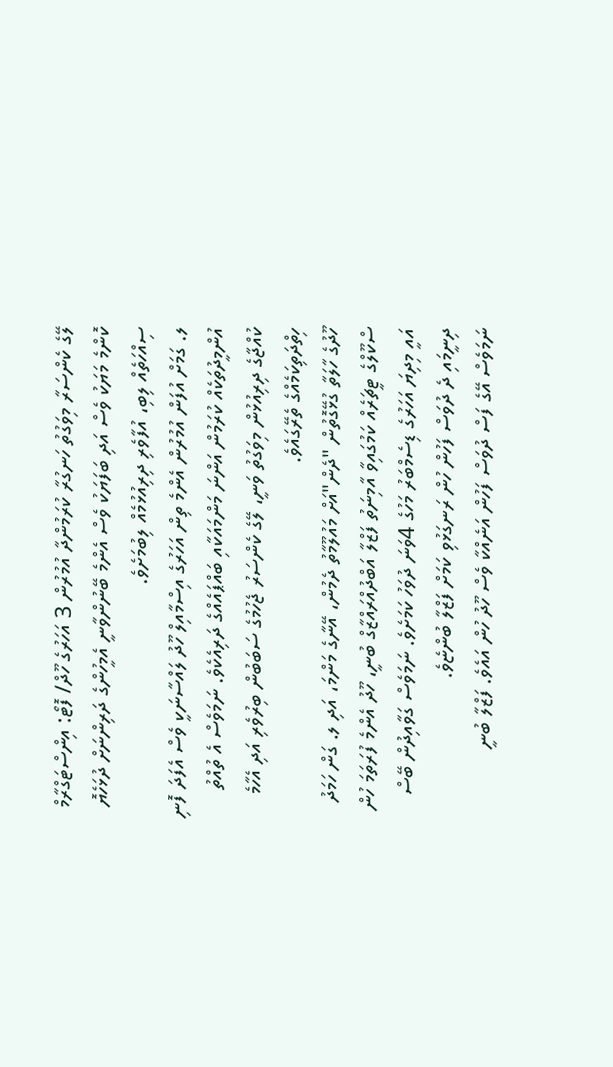ލޭގެ ކެންސަރާ މިވަގުތު ހަނގުރާ ކުރަމުންދާ އުމުރުން 3 އަހަރުގެ ހޫދް/ ފޮޓޯ: އިންސްޓަގްރާމް
ކޮންމެ މަޔަކު ވެސް އަދި ބަފަޔަކު ވެސް އެންމެ ބޭނުންވާނީ އެމީހުންގެ ދަރިންނަށް ދުޅަހެޔޮ ސިއްހަތެއް ލިބި، އުފާވެރި ދިރިއުޅުމެއް ލިބުމަށެވެ.
ލ. ގަމަށް އުފަން އުމުރުން އެންމެ ތިން އަހަރުގެ އިސްމާއިލް ހޫދު ލައްސާނަކީ ވެސް އެފަދަ ފޮނި އުންމީދުތަކެއް ކުރަމުން އަންނަ މަންމައަކާއި ބައްޕައެއްގެ ދަރިއެކެވެ. ނަމަވެސް އެ ތުއްތު ކުއްޖާގެ ދިރިއުޅުން މިވަގުތު ވަނީ، ލޭގެ ކެންސަރު ޖެހުމުގެ ސަބަބުން ބިރުވެރި އަދި އެހާމެ ހިތްދަތިކަމެއްގެ ތެރޭގައެވެ.
ހޫދުގެ ހާލަތާ ގުޅޭގޮތުން "ދެން"އަށް މައުލޫމާތު ދެމުން، އޭނާގެ މަންމަ، އަދި ލ. ގަން ހަމަދު ސްކޫލްގެ ޓީޗަރެއް ކަމުގައިވާ އާމިނަތު ފަޒްލާ އަބްދުއްރައްޒާގް ބުނީ، ހޫދު އެންމެ ފުރަތަމަ ހުން އައީ މިދިޔަ އަހަރުގެ ޑިސެމްބަރު މަހުގެ 4ވަނަ ދުވަހު ކަމަށެވެ. ނަމަވެސް ގަވާއިދުން ބޭސް ދިނީމައި ދެ ދުވަސް ފަހުން ހުން ރަނގަޅުވި ކަމަށް ފަޒްލާ ބުންޏެވެ.
ނަމަވެސް އޭގެ ފަސް ދުވަސް ފަހުން އަނެއްކާ ވެސް ހޫދު ހުން އައެވެ. ފަޒްލާ ބުނީ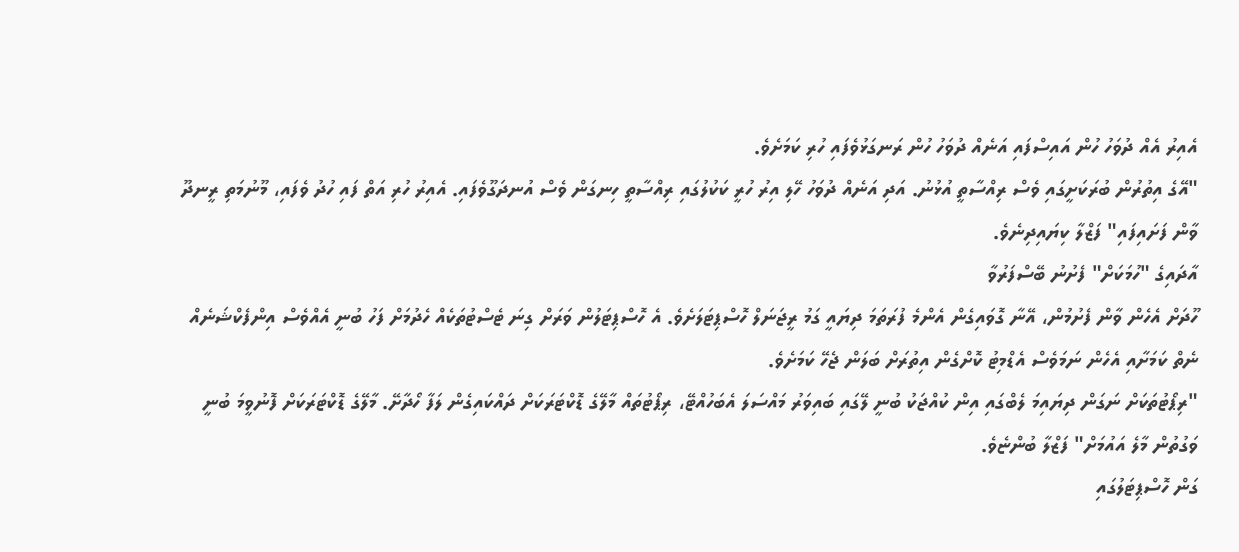އެއިރު އެއް ދުވަހު ހުން އައިސްފައި އަނެއް ދުވަހު ހުން ރަނގަޅުވެފައި ހުރި ކަމަށެވެ.
"އޭގެ އިތުރުން ބުރަކަށީގައި ވެސް ރިއްސާތީ އުޅުނު. އަދި އަނެއް ދުވަހު ހޭލި އިރު ހުރީ ކަކުލުގައި ރިއްސާތީ ހިނގަން ވެސް އުނދަގޫވެފައި. އެއިރު ހުރި އަތް ފައި ހުދު ވެފައި، މޫނުމަތި ރީނދޫ ވާން ފަށައިފައި" ފަޒްލާ ކިޔައިދިނެވެ.
އާދައިގެ "ހުމަކަށް" ފެށުނު ބޭސްފަރުވާ
ހޫދަށް އެހެން ވާން ފެށުމުން، އޭނާ ގޮވައިގެން އެންމެ ފުރަތަމަ ދިޔައީ ގަމު ރީޖަނަލް ހޮސްޕިޓަލަށެވެ. އެ ހޮސްޕިޓަލުން ވަރަށް ގިނަ ޓެސްޓުތަކެއް ހެދުމަށް ފަހު ބުނީ އެއްވެސް އިންފެކްޝަނެއް ނެތް ކަމަށާއި އެހެން ނަމަވެސް އެޑްމިޓު ކޮށްގެން އިތުރަށް ބަލަން ޖެހޭ ކަމަށެވެ.
"ރިޕޯޓުތަކަށް ނަގަން ދިޔައިމަ ލެބްގައި އިން ކުއްޖަކު ބުނީ ލޭގައި ބައިވަރު މައްސަލަ އެބަހުއްޓޭ، ރިޕޯޓުތައް މާލޭގެ ޑޮކްޓަރަކަށް ދައްކައިގެން ލަފާ ހޯދާށޭ. މާލޭގެ ޑޮކްޓަރަކަށް ފޮނުވީމަ ބުނީ ވަގުތުން މާލެ އައުމަށް" ފަޒްލާ ބުންޏެވެ.
ގަން ހޮސްޕިޓަލުގައި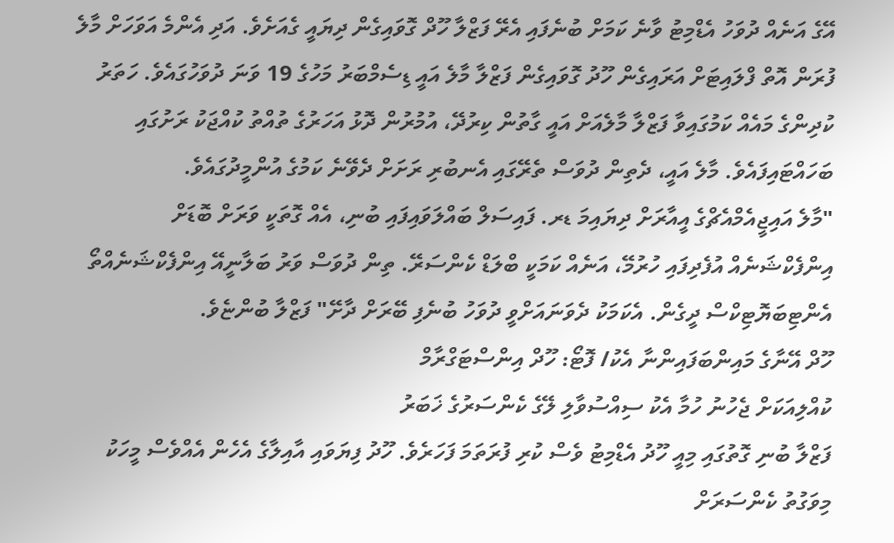އޭގެ އަނެއް ދުވަހު އެޑްމިޓު ވާނެ ކަމަށް ބުނެފައި އެރޭ ފަޒްލާ ހޫދް ގޮވައިގެން ދިޔައީ ގެއަށެވެ. އަދި އެންމެ އަވަހަށް މާލެ ފުރަން އޮތް ފްލައިޓަށް އަރައިގެން ހޫދު ގޮވައިގެން ފަޒްލާ މާލެ އައީ ޑިސެމްބަރު މަހުގެ 19 ވަނަ ދުވަހުގައެވެ. ހަތަރު ކުދިންގެ މައެއް ކަމުގައިވާ ފަޒްލާ މާލެއަށް އައީ ގާތުން ކިރުދޭ، އުމުރުން ދޮޅު އަހަރުގެ ތުއްތު ކުއްޖަކު ރަށުގައި ބަހައްޓައިފައެވެ. މާލެ އައީ، ދެތިން ދުވަސް ތެރޭގައި އެނބުރި ރަށަށް ދެވޭނެ ކަމުގެ އުންމީދުގައެވެ.
"މާލެ އައިޖީއެމްއެޗްގެ އީއާރަށް ދިޔައިމަ ޑރ. ފައިސަލް ބައްލަވައިފައި ބުނި، އެއް ގޮތަކީ ވަރަށް ބޮޑަށް އިންފެކްޝަނެއް އުފެދިފައި ހުރުމޭ، އަނެއް ކަމަކީ ބްލަޑް ކެންސަރޭ. ތިން ދުވަސް ވަރު ބަލާނީއޭ އިންފެކްޝަނެއްތޯ އެންޓިބަޔޮޓިކްސް ދީގެން. އެކަމަކު ދެވަނައަށްވީ ދުވަހު ބުނެފި ބޭރަށް ދާށޭ" ފަޒްލާ ބުންޏެވެ.
ހޫދް އޭނާގެ މައިންބަފައިންނާ އެކު/ ފޮޓޯ: ހޫދް އިންސްޓަގްރާމް
ކުއްލިއަކަށް ޖެހުނު ހުމާ އެކު ސިއްސުވާލި ލޭގެ ކެންސަރުގެ ޚަބަރު
ފަޒްލާ ބުނި ގޮތުގައި މިއީ ހޫދު އެޑްމިޓު ވެސް ކުރި ފުރަތަމަ ފަހަރެވެ. ހޫދު ފިޔަވައި އާއިލާގެ އެހެން އެއްވެސް މީހަކު މިވަގުތު ކެންސަރަށް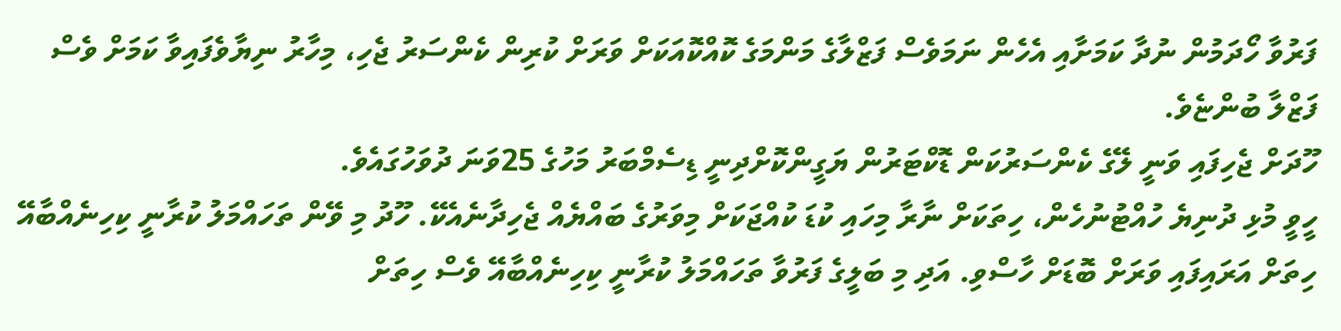ފަރުވާ ހޯދަމުން ނުދާ ކަމަށާއި އެހެން ނަމަވެސް ފަޒްލާގެ މަންމަގެ ކޮއްކޮއަކަށް ވަރަށް ކުރިން ކެންސަރު ޖެހި، މިހާރު ނިޔާވެފައިވާ ކަމަށް ވެސް ފަޒްލާ ބުންޏެވެ.
ހޫދަށް ޖެހިފައި ވަނީ ލޭގެ ކެންސަރުކަން ޑޮކްޓަރުން ޔަގީންކޮށްދިނީ ޑިސެމްބަރު މަހުގެ 25ވަނަ ދުވަހުގައެވެ.
ހީވީ މުޅި ދުނިޔެ ހުއްޓުނުހެން، ހިތަކަށް ނާރާ މިހައި ކުޑަ ކުއްޖަކަށް މިވަރުގެ ބައްޔެއް ޖެހިދާނެއެކޭ. ހޫދު މި ވޭން ތަހައްމަލު ކުރާނީ ކިހިނެއްބާއޭ ހިތަށް އަރައިފައި ވަރަށް ބޮޑަށް ހާސްވި. އަދި މި ބަލީގެ ފަރުވާ ތަހައްމަލު ކުރާނީ ކިހިނެއްބާއޭ ވެސް ހިތަށް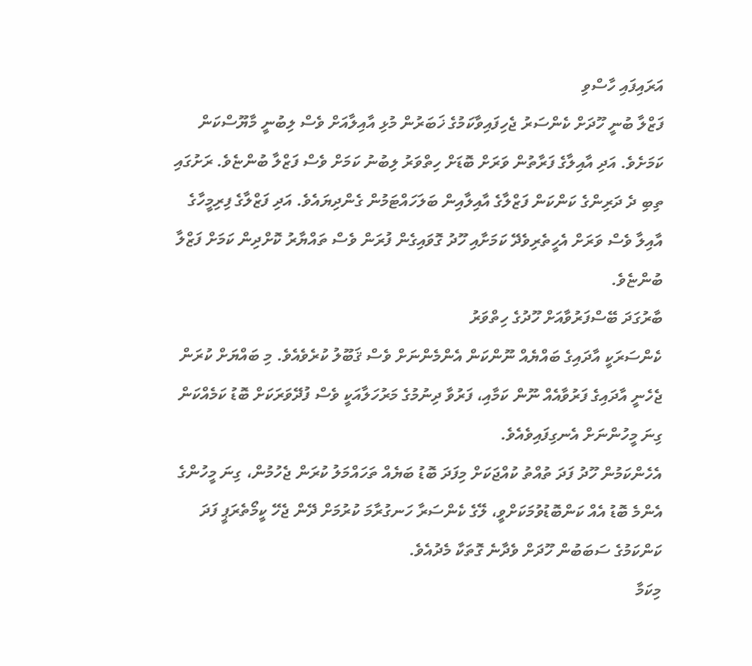އަރައިފައި ހާސްވި
ފަޒްލާ ބުނީ ހޫދަށް ކެންސަރު ޖެހިފައިވާކަމުގެ ޚަބަރުން މުޅި އާއިލާއަށް ވެސް ލިބުނީ މާޔޫސްކަން ކަމަށެވެ. އަދި އާއިލާގެ ފަރާތުން ވަރަށް ބޮޑަށް ހިތްވަރު ލިބުނު ކަމަށް ވެސް ފަޒްލާ ބުންޏެވެ. ރަށުގައި ތިބި ދެ ދަރިންގެ ކަންކަން ފަޒްލާގެ އާއިލާއިން ބަލަހައްޓަމުން ގެންދިޔައެވެ. އަދި ފަޒްލާގެ ފިރިމީހާގެ އާއިލާ ވެސް ވަރަށް އެހީތެރިވެދޭ ކަމަށާއި ހޫދު ގޮވައިގެން ފުރަން ވެސް ތައްޔާރު ކޮށްދިން ކަމަށް ފަޒްލާ ބުންޏެވެ.
ބާރުގަދަ ބޭސްފަރުވާއަށް ހޫދުގެ ހިތްވަރު
ކެންސަރަކީ އާދައިގެ ބައްޔެއް ނޫންކަން އެންމެންނަށް ވެސް ޤަބޫލު ކުރެވެއެވެ. މި ބައްޔަށް ކުރަން ޖެހެނީ އާދައިގެ ފަރުވާއެއް ނޫން ކަމާއި، ފަރުވާ ދިނުމުގެ މަރުހަލާއަކީ ވެސް ފުދޭވަރަކަށް ބޮޑު ކަމެއްކަން ގިނަ މީހުންނަށް އެނގިފައިވެއެވެ.
އެހެންކަމުން ހޫދު ފަދަ ތުއްތު ކުއްޖަކަށް މިފަދަ ބޮޑު ބަޔެއް ތަހައްމަލު ކުރަން ޖެހުމުން، ގިނަ މީހުންގެ އެންމެ ބޮޑު އެއް ކަންބޮޑުވުމަކަށްވީ، ލޭގެ ކެންސަރާ ހަނގުރާމަ ކުރުމަށް ދޭން ޖެހޭ ކީމޯތެރަޕީ ފަދަ ކަންކަމުގެ ސަބަބުން ހޫދަށް ވެދާނެ ގޮތަކާ މެދުއެވެ.
މިކަމާ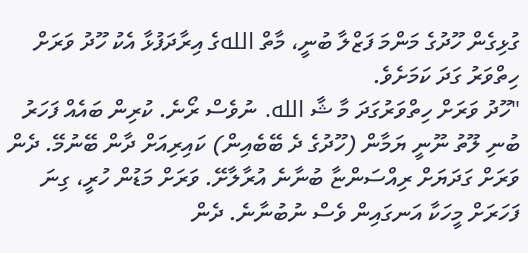ގުޅިގެން ހޫދުގެ މަންމަ ފަޒްލާ ބުނީ، މާތް اللهގެ އިރާދަފުޅާ އެކު ހޫދު ވަރަށް ހިތްވަރު ގަދަ ކަމަށެވެ.
"ހޫދު ވަރަށް ހިތްވަރުގަދަ މާ ޝާ الله. ނުވެސް ރޯނެ. ކުރިން ބައެއް ފަހަރު ބުނި ލޫތު ނޫނީ ޔަމާން (ހޫދުގެ ދެ ބޭބެއިން) ކައިރިއަށް ދާން ބޭނުމޭ. ދެން ވަރަށް ގަދަޔަށް ރިއްސަންޏާ ބުނާނެ އުރާލާށޭ. ވަރަށް މަޑުން ހުރީ، ގިނަ ފަހަރަށް މީހަކާ އަނގައިން ވެސް ނުބުނާނެ. ދެން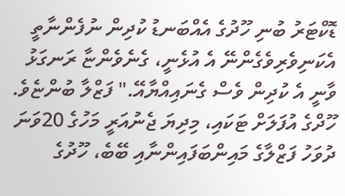ޑޮކްޓަރު ބުނި ހޫދުގެ އެއްބަނޑު ކުދިން ނުފެންނާތީ އެކަނިވެރިވެގެންނޭ އެ އުޅެނީ، ގެނެވެންޏާ ރަނގަޅު ވާނީ އެ ކުދިން ވެސް ގެނައިއްޔާއޭ." ފަޒްލާ ބުންޏެވެ.
ހޫދްގެ އުފަލަށް ޓަކައި، މިދިޔަ ޖެނުއަރީ މަހުގެ 20ވަނަ ދުވަހު ފަޒްލާގެ މައިންބަފައިންނާއި ބޭބެ، ހޫދުގެ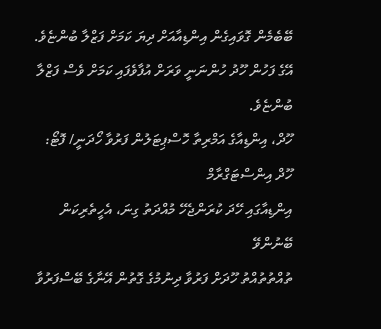ބޭބެމެން ގޮވައިގެން އިންޑިއާއަށް ދިޔަ ކަމަށް ފަޒްލާ ބުންޏެވެ. އޭގެ ފަހުން ހޫދު ހުންނަނީ ވަރަށް އުފާވެފައި ކަމަށް ވެސް ފަޒްލާ ބުންޏެވެ.
ހޫދް، އިންޑިއާގެ އަމްރިތާ ހޮސްޕިޓަލުން ފަރުވާ ހޯދަނީ/ ފޮޓޯ: ހޫދް އިންސްޓަގްރާމް
އިންޑިއާގައި ހޭދަ ކުރަންޖެހޭ މުއްދަތު ގިނަ، އެހީތެރިކަން ބޭނުންވޭ
ތުއްތުތުއްތު ހޫދަށް ފަރުވާ ދިނުމުގެ ގޮތުން އޭނާގެ ބޭސްފަރުވާ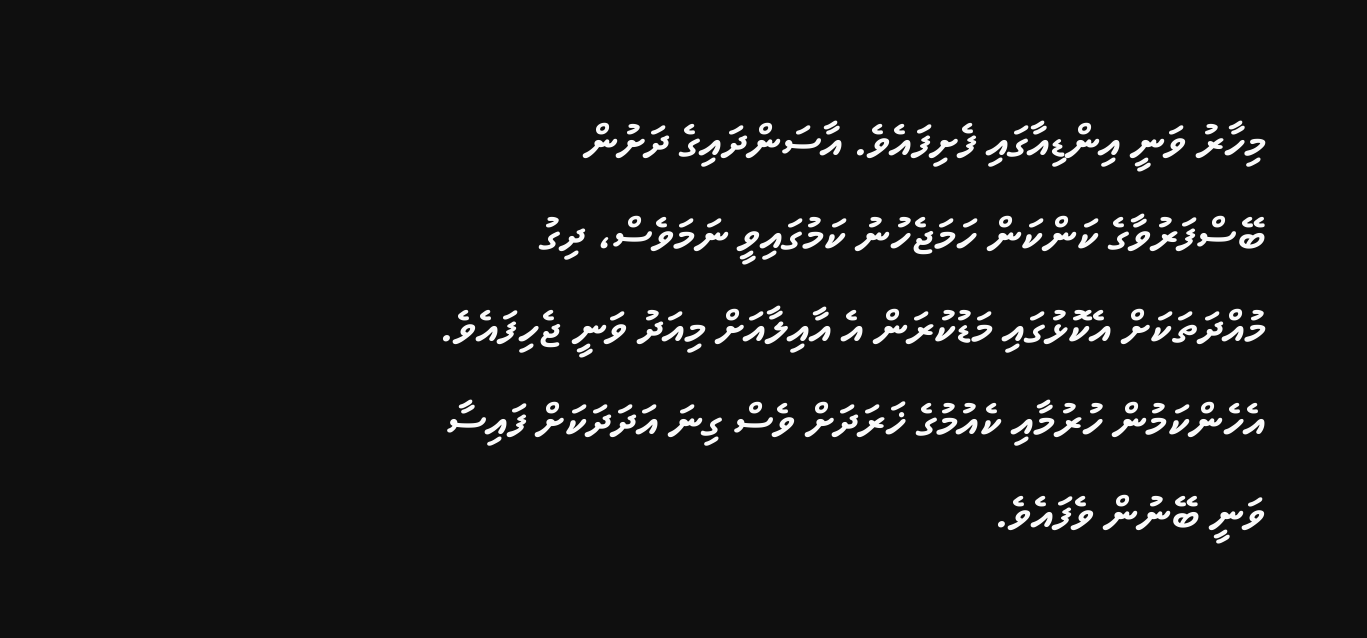މިހާރު ވަނީ އިންޑިއާގައި ފެށިފައެވެ. އާސަންދައިގެ ދަށުން ބޭސްފަރުވާގެ ކަންކަން ހަމަޖެހުނު ކަމުގައިވީ ނަމަވެސް، ދިގު މުއްދަތަކަށް އެކޮޅުގައި މަޑުކުރަން އެ އާއިލާއަށް މިއަދު ވަނީ ޖެހިފައެވެ. އެހެންކަމުން ހުރުމާއި ކެއުމުގެ ޚަރަދަށް ވެސް ގިނަ އަދަދަކަށް ފައިސާ ވަނީ ބޭނުން ވެފައެވެ.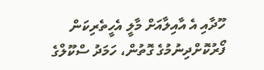ހޫދާއި އެ އާއިލާއަށް މާލީ އެހީތެރިކަން ފޯރުކޮށްދިނުމުގެ ގޮތުން، ހަމަދު ސްކޫލްގެ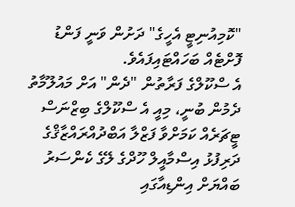"ކޮމިއުނިޓީ އެހީގެ" ދަށުން ވަނީ ފަންޑު ފޮށްޓެއް ބަހައްޓައިފައެވެ.
އެ ސްކޫލްގެ ފަރާތުން "ދެން" އަށް މައުލޫމާތު ދެމުން ބުނީ، މިއީ އެ ސްކޫލްގެ ބިޒްނަސް ޓީޗަރެއް ކަމަށްވާ ފަޒްލާ އަބްދުއްރައްޒާޤްގެ ދަރިފުޅު އިސްމާއީލް ހޫދްގެ ލޭގެ ކެންސަރު ބައްޔަށް އިންޑިއާގައި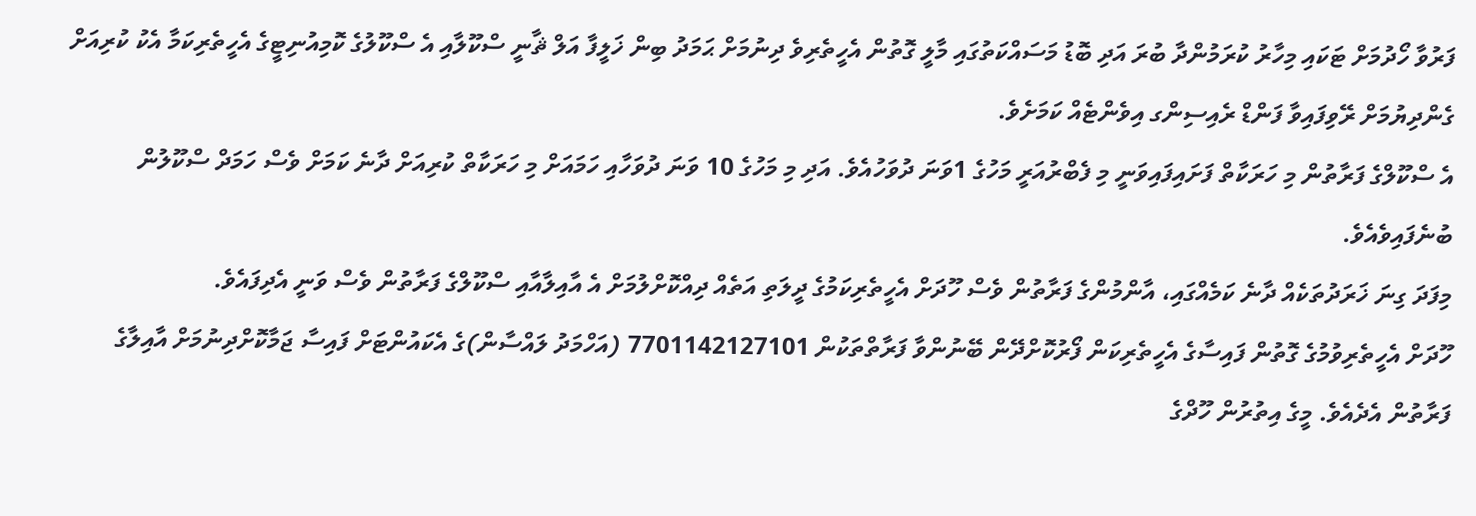ފަރުވާ ހޯދުމަށް ޓަކައި މިހާރު ކުރަމުންދާ ބުރަ އަދި ބޮޑު މަސައްކަތުގައި މާލީ ގޮތުން އެހީތެރިވެ ދިނުމަށް ޙަމަދު ބިން ޚަލީފާ އަލް ޘާނީ ސްކޫލާއި އެ ސްކޫލުގެ ކޮމިއުނިޓީގެ އެހީތެރިކަމާ އެކު ކުރިއަށް ގެންދިޔުމަށް ރޭވިފައިވާ ފަންޑް ރެއިސިންގ އިވެންޓެއް ކަމަށެވެ.
އެ ސްކޫލްގެ ފަރާތުން މި ހަރަކާތް ފަށައިފައިވަނީ މި ފެބްރުއަރީ މަހުގެ 1ވަނަ ދުވަހުއެވެ. އަދި މި މަހުގެ 10 ވަނަ ދުވަހާއި ހަމައަށް މި ހަރަކާތް ކުރިއަށް ދާނެ ކަމަށް ވެސް ހަމަދް ސްކޫލުން ބުނެފައިވެއެވެ.
މިފަދަ ގިނަ ޚަރަދުތަކެއް ދާނެ ކަމެއްގައި، އާންމުންގެ ފަރާތުން ވެސް ހޫދަށް އެހީތެރިކަމުގެ ދީލަތި އަތެއް ދިއްކޮށްލުމަށް އެ އާއިލާއާއި ސްކޫލްގެ ފަރާތުން ވެސް ވަނީ އެދިފައެވެ.
ހޫދަށް އެހީތެރިވުމުގެ ގޮތުން ފައިސާގެ އެހީތެރިކަން ފޯރުކޮށްދޭން ބޭނުންވާ ފަރާތްތަކުން 7701142127101 (އަހްމަދު ލައްސާން)ގެ އެކައުންޓަށް ފައިސާ ޖަމާކޮށްދިނުމަށް އާއިލާގެ ފަރާތުން އެދެއެވެ. މީގެ އިތުރުން ހޫދްގެ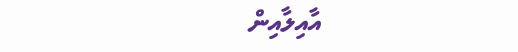އާއިލާއިން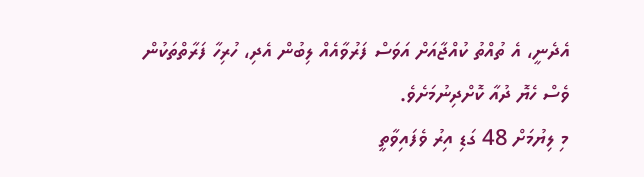އެދެނީ، އެ ތުއްތު ކުއްޖާއަށް އަވަސް ފަރުވާއެއް ލިބުން އެދި، ހުރިހާ ފަރާތްތަކުން ވެސް ހެޔޮ ދުއާ ކޮށްދިނުމަށެވެ.
މި ލިޔުމަށް 48 ގަޑި އިރު ވެފައިވާތީ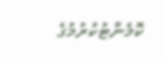ކޮމެންޓުކުރުމުގެ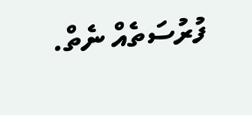ފުރުސަތެއް ނެތް.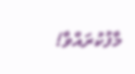މާފުކުރައްވާ!